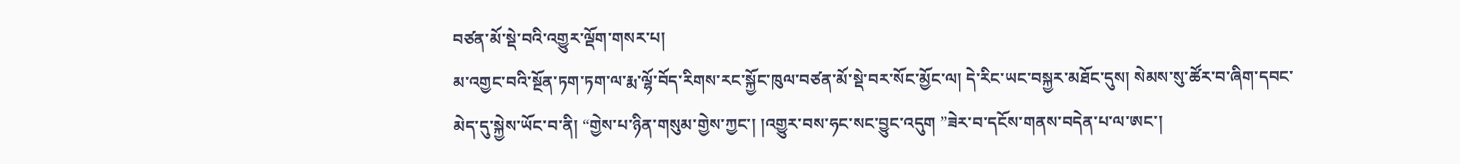བཙན་མོ་སྡེ་བའི་འགྱུར་ལྡོག་གསར་པ།
མ་འགྱང་བའི་སྔོན་ཏག་ཏག་ལ་རྨ་ལྷོ་བོད་རིགས་རང་སྐྱོང་ཁུལ་བཙན་མོ་སྡེ་བར་སོང་མྱོང་ལ། དེ་རིང་ཡང་བསྐྱར་མཐོང་དུས། སེམས་སུ་ཚོར་བ་ཞིག་དབང་མེད་དུ་སྐྱེས་ཡོང་བ་ནི། “གྱེས་པ་ཉིན་གསུམ་གྱེས་ཀྱང་། །འགྱུར་བས་ཧང་སང་བྱུང་འདུག ”ཟེར་བ་དངོས་གནས་བདེན་པ་ལ་ཨང་།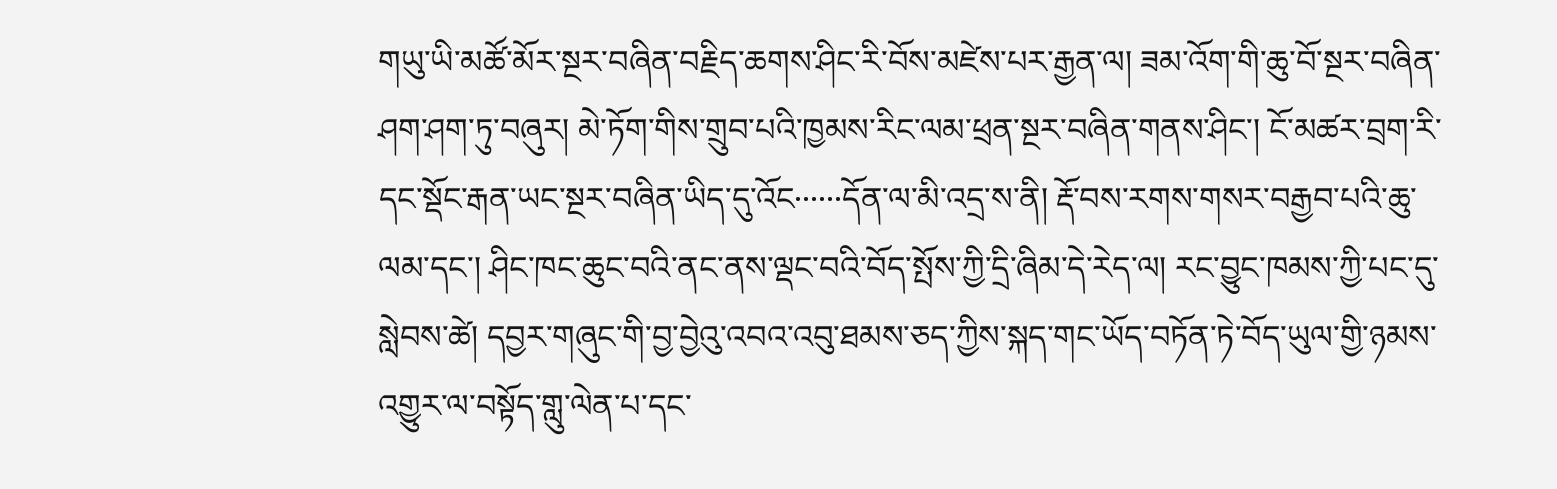གཡུ་ཡི་མཚོ་མོར་སྔར་བཞིན་བརྗིད་ཆགས་ཤིང་རི་བོས་མཛེས་པར་རྒྱན་ལ། ཟམ་འོག་གི་ཆུ་བོ་སྔར་བཞིན་ཤག་ཤག་ཏུ་བཞུར། མེ་ཏོག་གིས་གྲུབ་པའི་ཁྱམས་རིང་ལམ་ཕྲན་སྔར་བཞིན་གནས་ཤིང་། ངོ་མཚར་བྲག་རི་དང་སྡོང་རྒན་ཡང་སྔར་བཞིན་ཡིད་དུ་འོང······དོན་ལ་མི་འདྲ་ས་ནི། རྡོ་བས་རགས་གསར་བརྒྱབ་པའི་ཆུ་ལམ་དང་། ཤིང་ཁང་ཆུང་བའི་ནང་ནས་ལྡང་བའི་བོད་སྤོས་ཀྱི་དྲི་ཞིམ་དེ་རེད་ལ། རང་བྱུང་ཁམས་ཀྱི་པང་དུ་སླེབས་ཚེ། དབྱར་གཞུང་གི་བྱ་བྱེའུ་འབའ་འབུ་ཐམས་ཅད་ཀྱིས་སྐད་གང་ཡོད་བཏོན་ཏེ་བོད་ཡུལ་གྱི་ཉམས་འགྱུར་ལ་བསྟོད་གླུ་ལེན་པ་དང་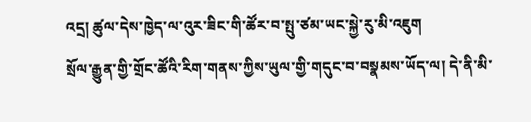འདྲ། ཚུལ་དེས་ཁྱེད་ལ་འུར་ཟིང་གི་ཚོར་བ་སྤུ་ཙམ་ཡང་སྐྱེ་རུ་མི་འཇུག
སྲོལ་རྒྱུན་གྱི་གྲོང་ཚོའི་རིག་གནས་ཀྱིས་ཡུལ་གྱི་གདུང་བ་བསྣམས་ཡོད་ལ། དེ་ནི་མི་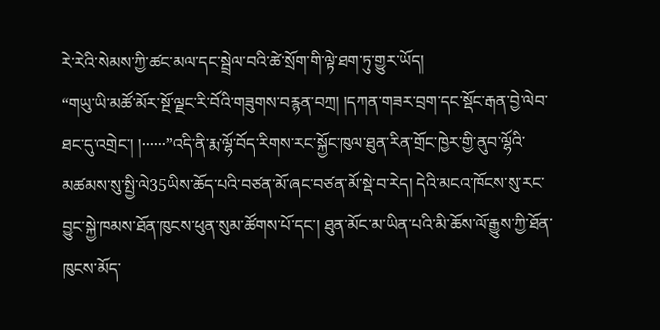རེ་རེའི་སེམས་ཀྱི་ཚང་མལ་དང་སྦྲེལ་བའི་ཚེ་སྲོག་གི་ལྟེ་ཐག་ཏུ་གྱུར་ཡོད།
“གཡུ་ཡི་མཚོ་མོར་སྔོ་ལྗང་རི་བོའི་གཟུགས་བརྙན་བཀྲ། །དཀན་གཟར་བྲག་དང་སྡོང་རྒན་བྱེ་ལེབ་ཐང་དུ་འགྲེང་། །······”འདི་ནི་རྨ་ལྷོ་བོད་རིགས་རང་སྐྱོང་ཁུལ་ཐུན་རིན་གྲོང་ཁྱེར་གྱི་ནུབ་ལྷོའི་མཚམས་སུ་སྤྱི་ལེ35ཡིས་ཆོད་པའི་བཙན་མོ་ཞང་བཙན་མོ་སྡེ་བ་རེད། དེའི་མངའ་ཁོངས་སུ་རང་བྱུང་སྐྱེ་ཁམས་ཐོན་ཁུངས་ཕུན་སུམ་ཚོགས་པོ་དང་། ཐུན་མོང་མ་ཡིན་པའི་མི་ཆོས་ལོ་རྒྱུས་ཀྱི་ཐོན་ཁུངས་མོད་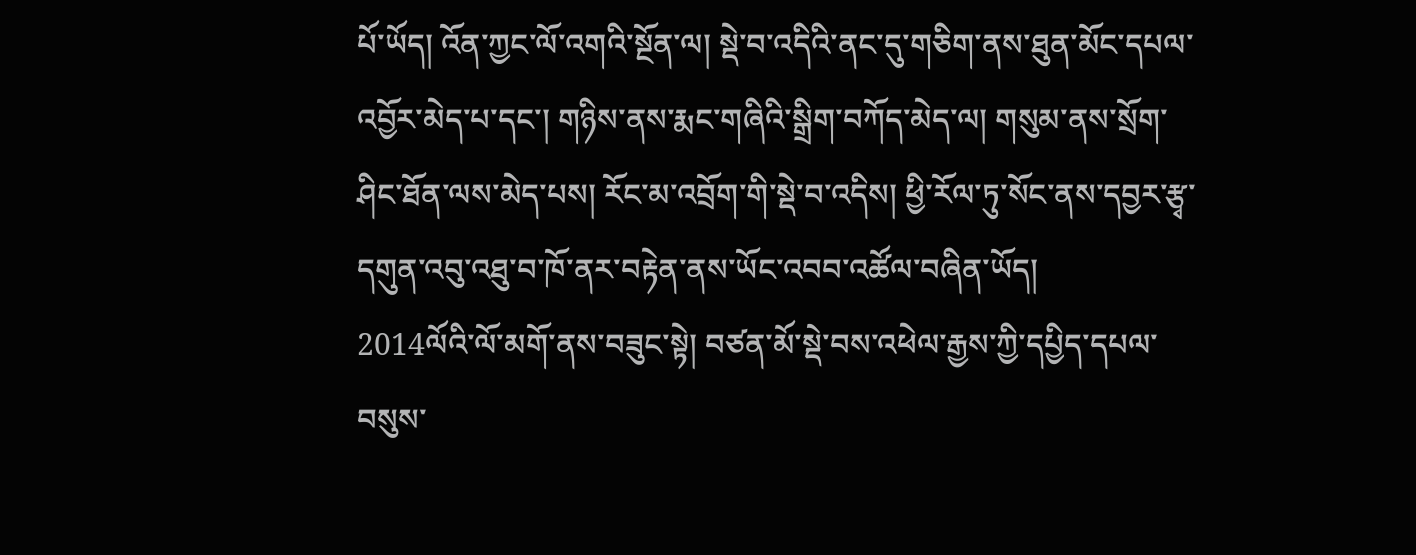པོ་ཡོད། འོན་ཀྱང་ལོ་འགའི་སྔོན་ལ། སྡེ་བ་འདིའི་ནང་དུ་གཅིག་ནས་ཐུན་མོང་དཔལ་འབྱོར་མེད་པ་དང་། གཉིས་ནས་རྨང་གཞིའི་སྒྲིག་བཀོད་མེད་ལ། གསུམ་ནས་སྲོག་ཤིང་ཐོན་ལས་མེད་པས། རོང་མ་འབྲོག་གི་སྡེ་བ་འདིས། ཕྱི་རོལ་ཏུ་སོང་ནས་དབྱར་རྩྭ་དགུན་འབུ་འཐུ་བ་ཁོ་ནར་བརྟེན་ནས་ཡོང་འབབ་འཚོལ་བཞིན་ཡོད།
2014ལོའི་ལོ་མགོ་ནས་བཟུང་སྟེ། བཙན་མོ་སྡེ་བས་འཕེལ་རྒྱས་ཀྱི་དཔྱིད་དཔལ་བསུས་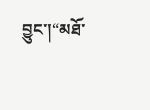བྱུང་།“མཐོ་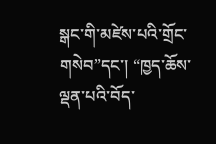སྒང་གི་མཛེས་པའི་གྲོང་གསེབ”དང་། “ཁྱད་ཆོས་ལྡན་པའི་བོད་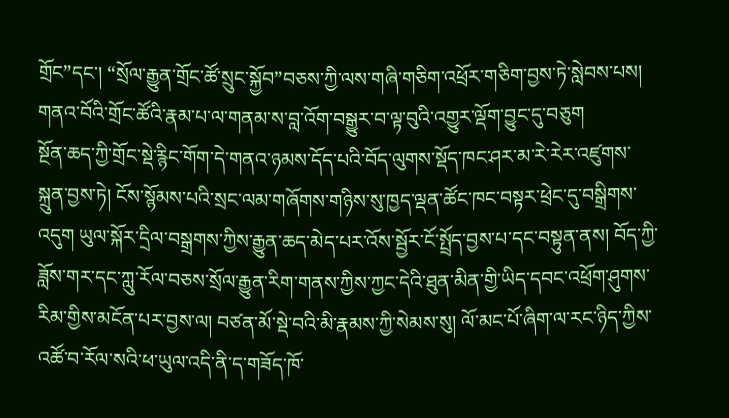གྲོང”དང་། “སྲོལ་རྒྱུན་གྲོང་ཚོ་སྲུང་སྐྱོབ”བཅས་ཀྱི་ལས་གཞི་གཅིག་འཕྲོར་གཅིག་བྱས་ཏེ་སླེབས་པས། གནའ་བོའི་གྲོང་ཚོའི་རྣམ་པ་ལ་གནམ་ས་བླ་འོག་བསྒྱུར་བ་ལྟ་བུའི་འགྱུར་ལྡོག་བྱུང་དུ་བཅུག
སྔོན་ཆད་ཀྱི་གྲོང་སྡེ་རྙིང་གོག་དེ་གནའ་ཉམས་དོད་པའི་བོད་ལུགས་སྡོད་ཁང་ཤར་མ་རེ་རེར་འཛུགས་སྐྲུན་བྱས་ཏེ། ངོས་སྙོམས་པའི་སྲང་ལམ་གཞོགས་གཉིས་སུ་ཁྱད་ལྡན་ཚོང་ཁང་བསྟར་ཕྲེང་དུ་བསྒྲིགས་འདུག ཡུལ་སྐོར་དྲིལ་བསྒྲགས་ཀྱིས་རྒྱུན་ཆད་མེད་པར་འོས་སྦྱོར་ངོ་སྤྲོད་བྱས་པ་དང་བསྟུན་ནས། བོད་ཀྱི་ཟློས་གར་དང་ཀླུ་རོལ་བཅས་སྲོལ་རྒྱུན་རིག་གནས་ཀྱིས་ཀྱང་དེའི་ཐུན་མིན་གྱི་ཡིད་དབང་འཕྲོག་ཤུགས་རིམ་གྱིས་མངོན་པར་བྱས་ལ། བཙན་མོ་སྡེ་བའི་མི་རྣམས་ཀྱི་སེམས་སུ། ལོ་མང་པོ་ཞིག་ལ་རང་ཉིད་ཀྱིས་འཚོ་བ་རོལ་སའི་ཕ་ཡུལ་འདི་ནི་ད་གཟོད་ཁོ་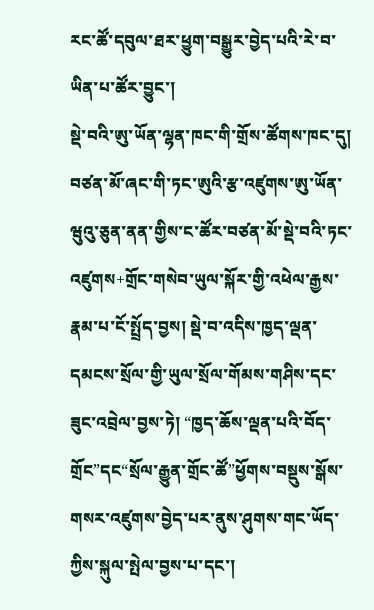རང་ཚོ་དབུལ་ཐར་ཕྱུག་བསྒྱུར་བྱེད་པའི་རེ་བ་ཡིན་པ་ཚོར་བྱུང་།
སྡེ་བའི་ཨུ་ཡོན་ལྷན་ཁང་གི་གྲོས་ཚོགས་ཁང་དུ། བཙན་མོ་ཞང་གི་ཏང་ཨུའི་རྩ་འཛུགས་ཨུ་ཡོན་ཝུའུ་ཅུན་ནན་གྱིས་ང་ཚོར་བཙན་མོ་སྡེ་བའི་ཏང་འཛུགས+གྲོང་གསེབ་ཡུལ་སྐོར་གྱི་འཕེལ་རྒྱས་རྣམ་པ་ངོ་སྤྲོད་བྱས། སྡེ་བ་འདིས་ཁྱད་ལྡན་དམངས་སྲོལ་གྱི་ཡུལ་སྲོལ་གོམས་གཤིས་དང་ཟུང་འབྲེལ་བྱས་ཏེ། “ཁྱད་ཆོས་ལྡན་པའི་བོད་གྲོང”དང“སྲོལ་རྒྱུན་གྲོང་ཚོ”ཕྱོགས་བསྡུས་སྒོས་གསར་འཛུགས་བྱེད་པར་ནུས་ཤུགས་གང་ཡོད་ཀྱིས་སྐུལ་སྤེལ་བྱས་པ་དང་།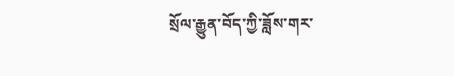སྲོལ་རྒྱུན་བོད་ཀྱི་ཟློས་གར་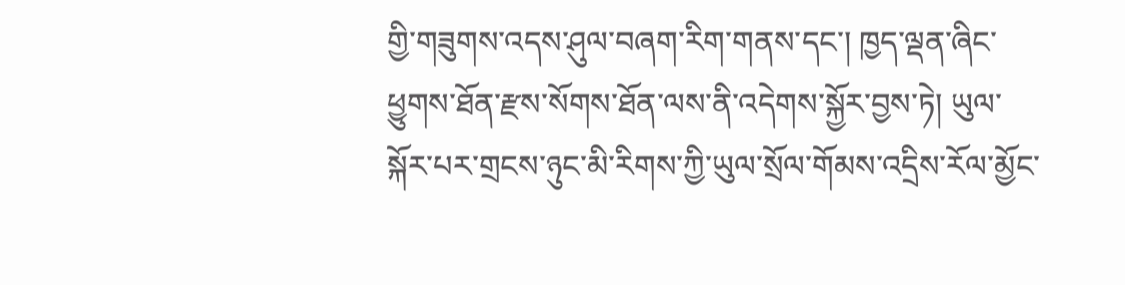གྱི་གཟུགས་འདས་ཤུལ་བཞག་རིག་གནས་དང་། ཁྱད་ལྡན་ཞིང་ཕྱུགས་ཐོན་རྫས་སོགས་ཐོན་ལས་ནི་འདེགས་སྐྱོར་བྱས་ཏེ། ཡུལ་སྐོར་པར་གྲངས་ཉུང་མི་རིགས་ཀྱི་ཡུལ་སྲོལ་གོམས་འདྲིས་རོལ་མྱོང་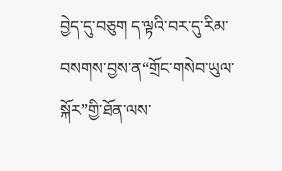བྱེད་དུ་བཅུག ད་ལྟའི་བར་དུ་རིམ་བསགས་བྱས་ན“གྲོང་གསེབ་ཡུལ་སྐོར”གྱི་ཐོན་ལས་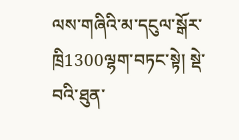ལས་གཞིའི་མ་དངུལ་སྒོར་ཁྲི1300ལྷག་བཏང་སྟེ། སྡེ་བའི་ཐུན་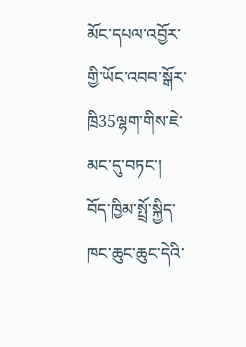མོང་དཔལ་འབྱོར་གྱི་ཡོང་འབབ་སྒོར་ཁྲི35ལྷག་གིས་ཇེ་མང་དུ་བཏང་།
བོད་ཁྱིམ་སྤྲོ་སྐྱིད་ཁང་ཆུང་ཆུང་དེའི་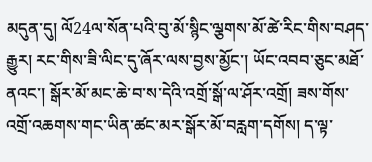མདུན་དུ། ལོ24ལ་སོན་པའི་བུ་མོ་སྙིང་ལྕགས་མོ་ཚེ་རིང་གིས་བཤད་རྒྱུར། རང་གིས་ཟི་ལིང་དུ་ཞོར་ལས་བྱས་མྱོང་། ཡོང་འབབ་ཅུང་མཐོ་ནའང་། སྒོར་མོ་མང་ཆེ་བ་ས་དེའི་འགྲོ་སྒོ་ལ་ཤོར་འགྲོ། ཟས་གོས་འགྲོ་འཆགས་གང་ཡིན་ཚང་མར་སྒོར་མོ་བརླག་དགོས། ད་ལྟ་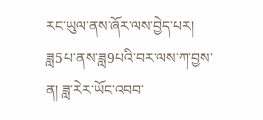རང་ཡུལ་ནས་ཞོར་ལས་བྱེད་པར། ཟླ5པ་ནས་ཟླ9པའི་བར་ལས་ཀ་བྱས་ན། ཟླ་རེར་ཡོང་འབབ་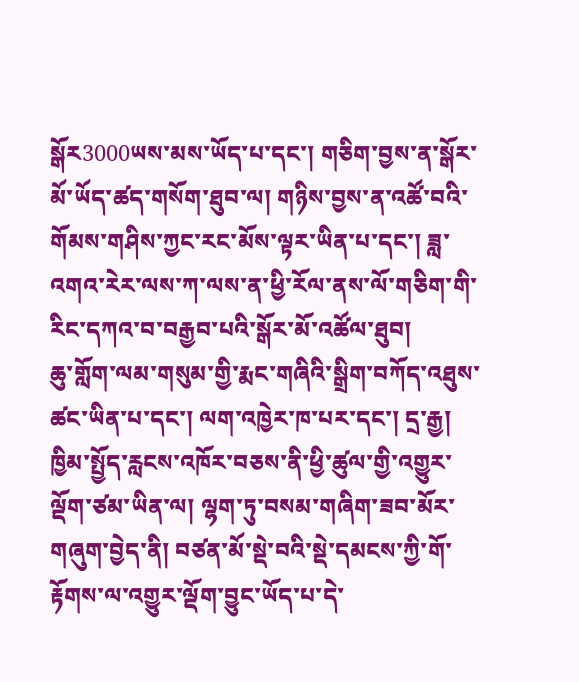སྒོར3000ཡས་མས་ཡོད་པ་དང་། གཅིག་བྱས་ན་སྒོར་མོ་ཡོད་ཚད་གསོག་ཐུབ་ལ། གཉིས་བྱས་ན་འཚོ་བའི་གོམས་གཤིས་ཀྱང་རང་མོས་ལྟར་ཡིན་པ་དང་། ཟླ་འགའ་རེར་ལས་ཀ་ལས་ན་ཕྱི་རོལ་ནས་ལོ་གཅིག་གི་རིང་དཀའ་བ་བརྒྱབ་པའི་སྒོར་མོ་འཚོལ་ཐུབ།
ཆུ་གློག་ལམ་གསུམ་གྱི་རྨང་གཞིའི་སྒྲིག་བཀོད་འཐུས་ཚང་ཡིན་པ་དང་། ལག་འཁྱེར་ཁ་པར་དང་། དྲ་རྒྱ། ཁྱིམ་སྤྱོད་རླངས་འཁོར་བཅས་ནི་ཕྱི་ཚུལ་གྱི་འགྱུར་ལྡོག་ཙམ་ཡིན་ལ། ལྷག་ཏུ་བསམ་གཞིག་ཟབ་མོར་གཞུག་བྱེད་ནི། བཙན་མོ་སྡེ་བའི་སྡེ་དམངས་ཀྱི་གོ་རྟོགས་ལ་འགྱུར་ལྡོག་བྱུང་ཡོད་པ་དེ་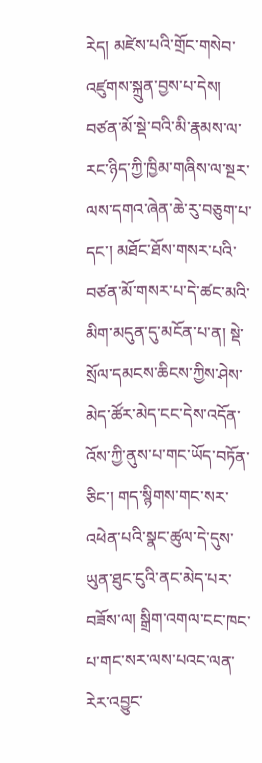རེད། མཛེས་པའི་གྲོང་གསེབ་འཛུགས་སྐྲུན་བྱས་པ་དེས། བཙན་མོ་སྡེ་བའི་མི་རྣམས་ལ་རང་ཉིད་ཀྱི་ཁྱིམ་གཞིས་ལ་སྔར་ལས་དགའ་ཞེན་ཆེ་རུ་བཅུག་པ་དང་། མཐོང་ཐོས་གསར་པའི་བཙན་མོ་གསར་པ་དེ་ཚང་མའི་མིག་མདུན་དུ་མངོན་པ་ན། སྡེ་སྲོལ་དམངས་ཆིངས་ཀྱིས་ཤེས་མེད་ཚོར་མེད་ངང་དེས་འདོན་འོས་ཀྱི་ནུས་པ་གང་ཡོད་བཏོན་ཅིང་། གད་སྙིགས་གང་སར་འཕེན་པའི་སྣང་ཚུལ་དེ་དུས་ཡུན་ཐུང་ངུའི་ནང་མེད་པར་བཟོས་ལ། སྒྲིག་འགལ་ངང་ཁང་པ་གང་སར་ལས་པའང་ལན་རེར་འབྱུང་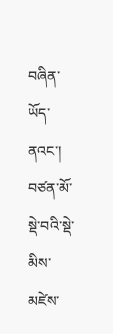བཞིན་ཡོད་ནའང་། བཙན་མོ་སྡེ་བའི་སྡེ་མིས་མཛེས་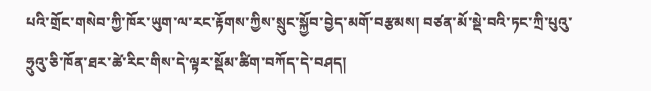པའི་གྲོང་གསེབ་ཀྱི་ཁོར་ཡུག་ལ་རང་རྟོགས་ཀྱིས་སྲུང་སྐྱོབ་བྱེད་མགོ་བརྩམས། བཙན་མོ་སྡེ་བའི་ཏང་ཀྲི་པུའུ་ཧྲུའུ་ཅི་ཁོན་ཐར་ཚེ་རིང་གིས་དེ་ལྟར་སྡོམ་ཚིག་བཀོད་དེ་བཤད།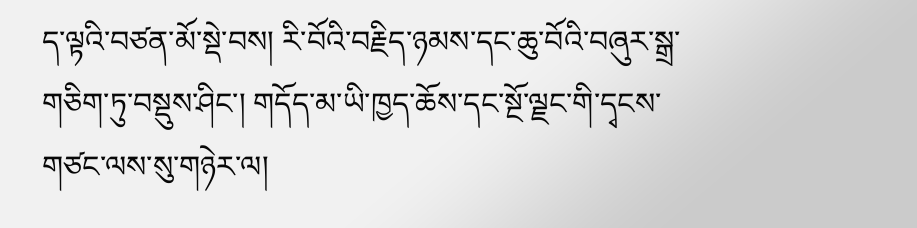ད་ལྟའི་བཙན་མོ་སྡེ་བས། རི་བོའི་བརྗིད་ཉམས་དང་ཆུ་བོའི་བཞུར་སྒྲ་གཅིག་ཏུ་བསྡུས་ཤིང་། གདོད་མ་ཡི་ཁྱད་ཆོས་དང་སྔོ་ལྗང་གི་དྭངས་གཙང་ལས་སུ་གཉེར་ལ།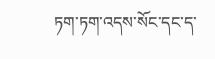ཏག་ཏག་འདས་སོང་དང་ད་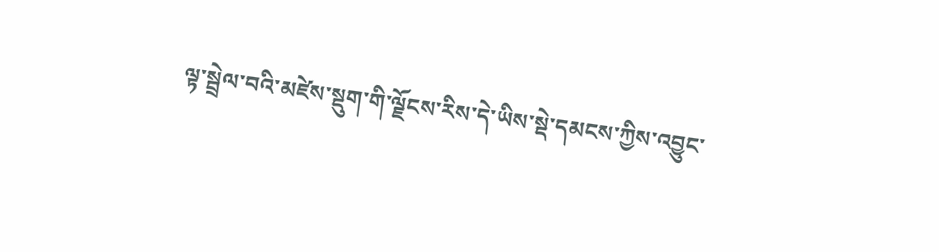ལྟ་སྦྲེལ་བའི་མཛེས་སྡུག་གི་ལྗོངས་རིས་དེ་ཡིས་སྡེ་དམངས་ཀྱིས་འབྱུང་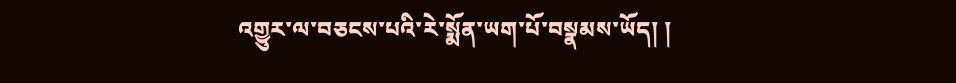འགྱུར་ལ་བཅངས་པའི་རེ་སྨོན་ཡག་པོ་བསྣམས་ཡོད། །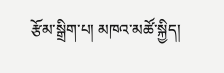རྩོམ་སྒྲིག་པ། མཁའ་མཚོ་སྐྱིད།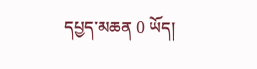དཔྱད་མཆན 0 ཡོད།